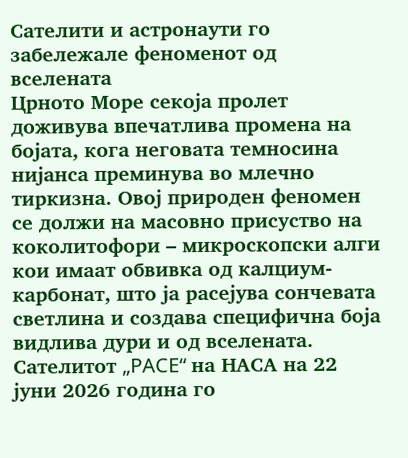Сателити и астронаути го забележале феноменот од вселената
Црното Море секоја пролет доживува впечатлива промена на бојата, кога неговата темносина нијанса преминува во млечно тиркизна. Овој природен феномен се должи на масовно присуство на коколитофори – микроскопски алги кои имаат обвивка од калциум-карбонат, што ја расејува сончевата светлина и создава специфична боја видлива дури и од вселената.
Сателитот „PACE“ на НАСА на 22 јуни 2026 година го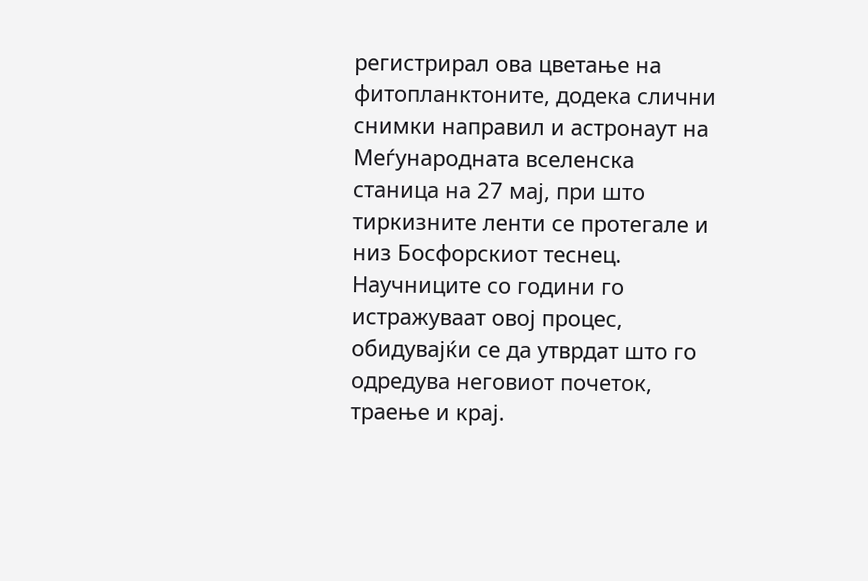регистрирал ова цветање на фитопланктоните, додека слични снимки направил и астронаут на Меѓународната вселенска станица на 27 мај, при што тиркизните ленти се протегале и низ Босфорскиот теснец.
Научниците со години го истражуваат овој процес, обидувајќи се да утврдат што го одредува неговиот почеток, траење и крај.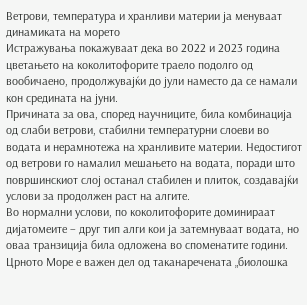Ветрови, температура и хранливи материи ја менуваат динамиката на морето
Истражувања покажуваат дека во 2022 и 2023 година цветањето на коколитофорите траело подолго од вообичаено, продолжувајќи до јули наместо да се намали кон средината на јуни.
Причината за ова, според научниците, била комбинација од слаби ветрови, стабилни температурни слоеви во водата и нерамнотежа на хранливите материи. Недостигот од ветрови го намалил мешањето на водата, поради што површинскиот слој останал стабилен и плиток, создавајќи услови за продолжен раст на алгите.
Во нормални услови, по коколитофорите доминираат дијатомеите – друг тип алги кои ја затемнуваат водата, но оваа транзиција била одложена во споменатите години.
Црното Море е важен дел од таканаречената „биолошка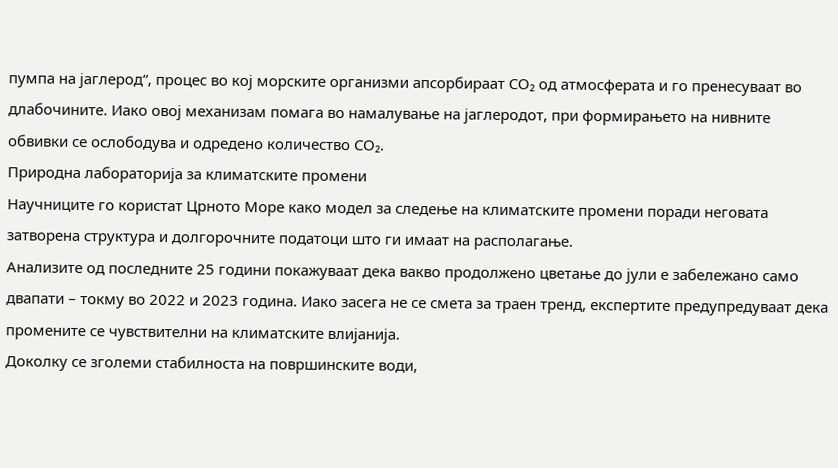пумпа на јаглерод“, процес во кој морските организми апсорбираат CO₂ од атмосферата и го пренесуваат во длабочините. Иако овој механизам помага во намалување на јаглеродот, при формирањето на нивните обвивки се ослободува и одредено количество CO₂.
Природна лабораторија за климатските промени
Научниците го користат Црното Море како модел за следење на климатските промени поради неговата затворена структура и долгорочните податоци што ги имаат на располагање.
Анализите од последните 25 години покажуваат дека вакво продолжено цветање до јули е забележано само двапати – токму во 2022 и 2023 година. Иако засега не се смета за траен тренд, експертите предупредуваат дека промените се чувствителни на климатските влијанија.
Доколку се зголеми стабилноста на површинските води,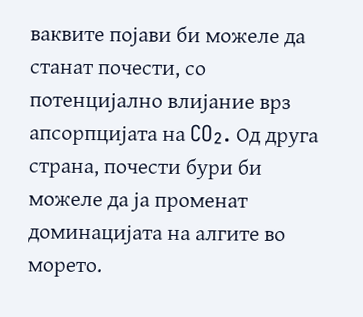ваквите појави би можеле да станат почести, со потенцијално влијание врз апсорпцијата на CO₂. Од друга страна, почести бури би можеле да ја променат доминацијата на алгите во морето.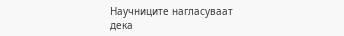Научниците нагласуваат дека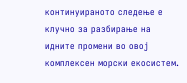континуираното следење е клучно за разбирање на идните промени во овој комплексен морски екосистем.